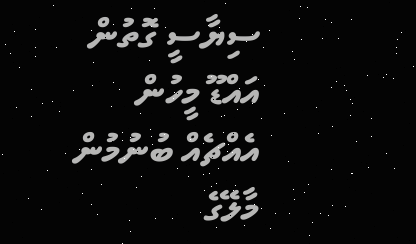ސިޔާސީ ގޮތުން އައްޑޫ މީހުން އެއްޗެއް ބުނުމުން މާލޭގެ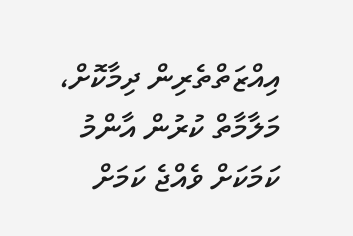އިއްޒަތްތެރިން ދިމާކޮށް، މަލާމާތް ކުރުން އާންމު ކަމަކަށް ވެއްޖެ ކަމަށް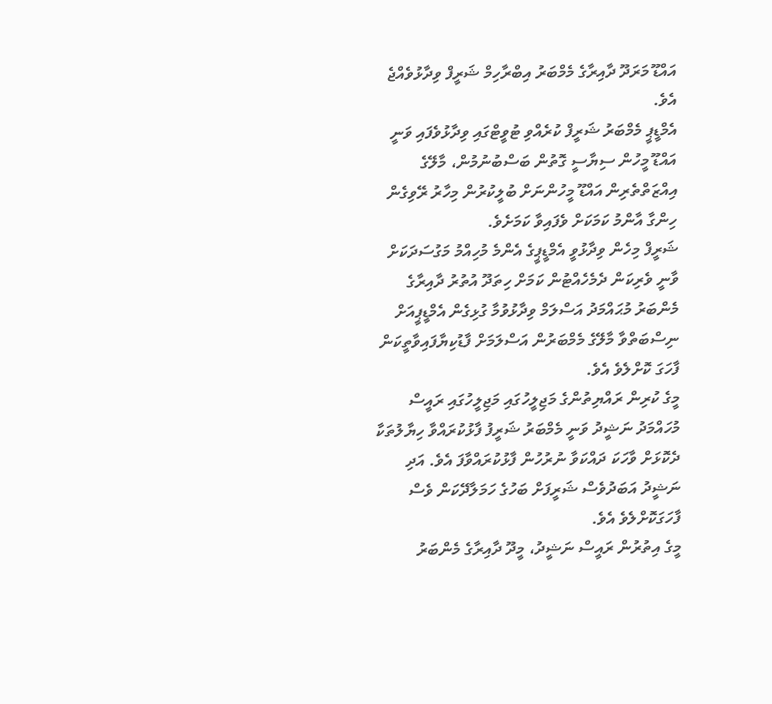އައްޑޫ މަރަދޫ ދާއިރާގެ މެމްބަރު އިބްރާހިމް ޝަރީފް ވިދާޅުވެއްޖެ އެވެ.
އެމްޑީޕީ މެމްބަރު ޝަރީފް ކުރެއްވި ޓުވީޓްގައި ވިދާޅުވެފައި ވަނީ އައްޑޫ މީހުން ސިޔާސީ ގޮތުން ބަސްބުނުމުން، މާލޭގެ އިއްޒަތްތެރިން އައްޑޫ މީހުންނަށް ބުލީކުރުން މިހާރު ރޭވިގެން ހިންގާ އާންމު ކަމަކަށް ވެފައިވާ ކަމަށެވެ.
ޝަރީފް މިހެން ވިދާޅުވީ އެމްޑީޕީގެ އެންމެ މުހިއްމު މަގުސަދަކަށް ވާނީ ވެރިކަން ދެމެހެއްޓުން ކަމަށް ހިތަދޫ އުތުރު ދާއިރާގެ މެންބަރު މުޙައްމަދު އަސްލަމް ވިދާޅުވުމާ ގުޅިގެން އެމްޑީޕީއަށް ނިސްބަތްވާ މާލޭގެ މެމްބަރުން އަސްލަމަށް ފާޑުކިޔާފައިވާތީކަން ފާހަގަ ކޮށްލެވެ އެވެ.
މީގެ ކުރިން ރައްޔިތުންގެ މަޖިލީހުގައި މަޖިލީހުގައި ރައީސް މުހައްމަދު ނަޝީދު ވަނީ މެމްބަރު ޝަރީފު ފާޅުކުރައްވާ ހިޔާލުތަކާ ދެކޮޅަށް ވާހަކަ ދައްކަވާ ނުރުހުން ފާޅުކުރައްވާފަ އެވެ. އަދި ނަޝީދު އަބަދުވެސް ޝަރީފަށް ބަހުގެ ހަމަލާދޭކަން ވެސް ފާހަގަކޮށްލެވެ އެވެ.
މީގެ އިތުރުން ރައީސް ނަޝީދު، މީދޫ ދާއިރާގެ މެންބަރު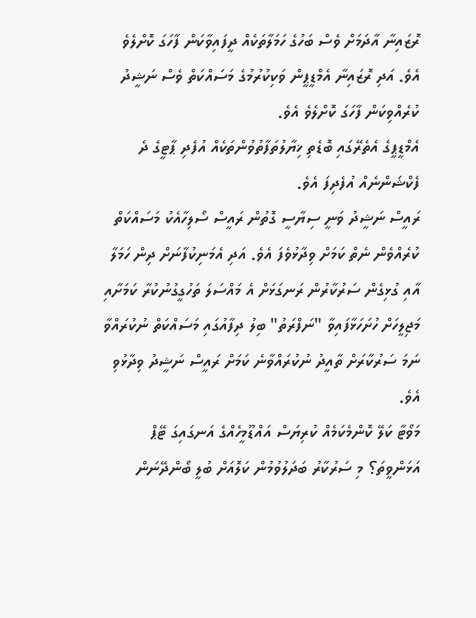ރޮޒައިނާ އާދަމަށް ވެސް ބަހުގެ ހަމަލާތަކެއް ދީފައިވާކަން ފާހަގަ ކޮށްލެވެ އެވެ. އަދި ރޮޒައިނާ އެމްޑީޕީން ވަކިކުރުމުގެ މަސައްކަތް ވެސް ނަޝީދު ކުރެއްވިކަން ފާހަގަ ކޮށްލެވެ އެވެ.
އެމްޑީޕީގެ އެތެރޭގައި ބޮޑެތި ޚިޔާލުތަފާތުވުންތަކެއް އުފެދި ޕާޓީގެ ދެ ފެކްޝަންނެއް އުފެދިފަ އެވެ.
ރައީސް ނަޝީދު ވަނީ ސިޔާސީ ގޮތުން ރައީސް ސޯލިހާއެކު މަސައްކަތް ކުރެއްވެން ނެތް ކަމަށް ވިދާޅުވެފަ އެވެ. އަދި އެމަނިކުފާނަށް ދިން ހަމަލާ އާއި ގުޅިގެން ސަރުކާރުން ރަނގަޅަށް އެ މައްސަލަ ތަހުގީގުނުކުރާ ކަމަށާއި މަޖިލީހަށް ހުށަހަޅާފައިވާ "ނަފްރަތު" ބިލު ދިފާއުގައި މަސައްކަތް ނުކުރައްވާ ނަމަ ސަރުކާރަށް ތާއީދު ނުކުރައްވާނެ ކަމަށް ރައީސް ނަޝީދު ވިދާޅުވި އެވެ.
މަވޯޓާ ކަލޭ ކޮންމެކަމެއް ކުރިޔަސް އައްޑޫމީހެއްގެ އަނގައިގަ ޓޭޕް އަޅަންވީތަ؟ މި ސަރުކާރު ބަދަލުވުމުން ކަލޮއަށް ބުލީ ބޯންދޭނަން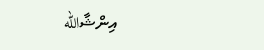އިންޝާالله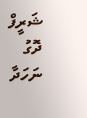ޝަރީފް ދޮގު ނަހަދާ